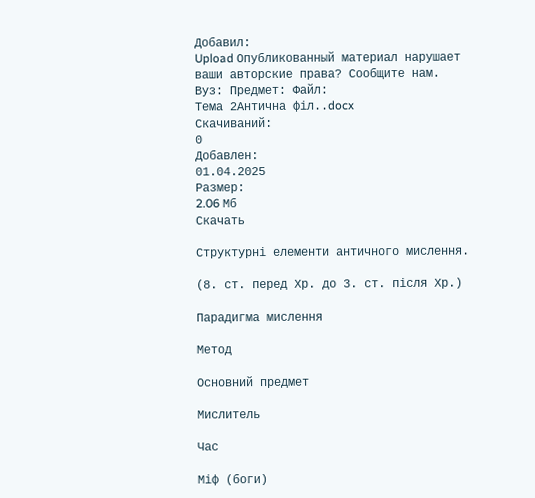Добавил:
Upload Опубликованный материал нарушает ваши авторские права? Сообщите нам.
Вуз: Предмет: Файл:
Тема 2Антична філ..docx
Скачиваний:
0
Добавлен:
01.04.2025
Размер:
2.06 Mб
Скачать

Структурні елементи античного мислення.

(8. ст. перед Хр. до 3. ст. після Хр.)

Парадигма мислення

Метод

Основний предмет

Мислитель

Час

Міф (боги)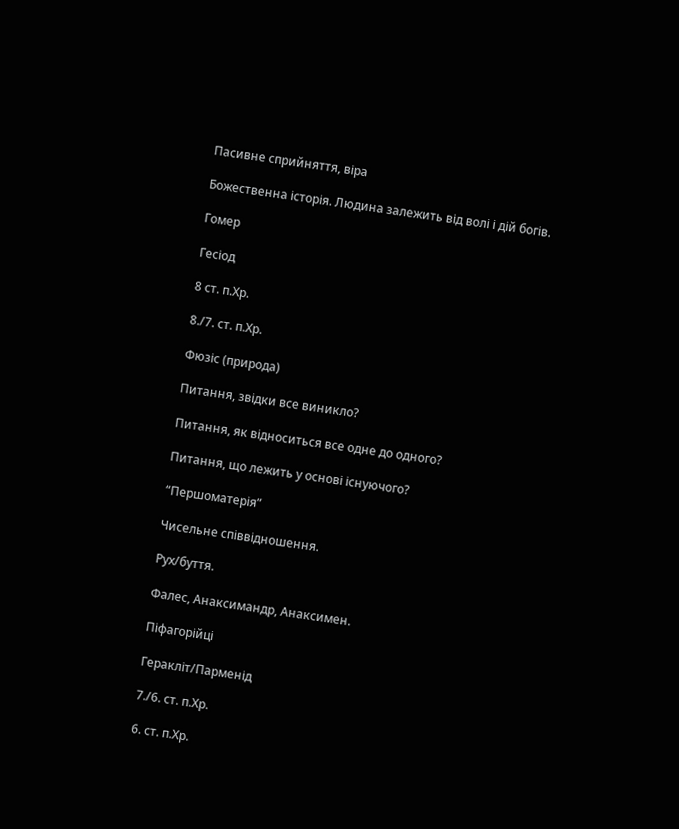Пасивне сприйняття, віра

Божественна історія. Людина залежить від волі і дій богів.

Гомер

Гесіод

8 ст. п.Хр.

8./7. ст. п.Хр.

Фюзіс (природа)

Питання, звідки все виникло?

Питання, як відноситься все одне до одного?

Питання, що лежить у основі існуючого?

“Першоматерія”

Чисельне співвідношення.

Рух/буття.

Фалес, Анаксимандр, Анаксимен.

Піфагорійці

Геракліт/Парменід

7./6. ст. п.Хр.

6. ст. п.Хр.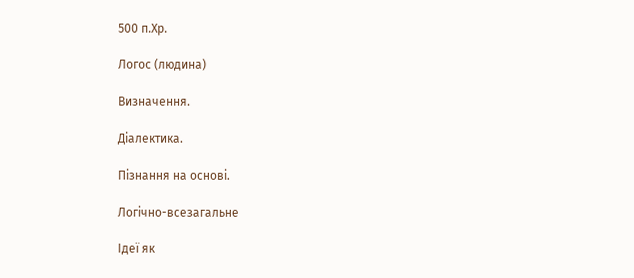500 п.Хр.

Логос (людина)

Визначення.

Діалектика.

Пізнання на основі.

Логічно-всезагальне

Ідеї як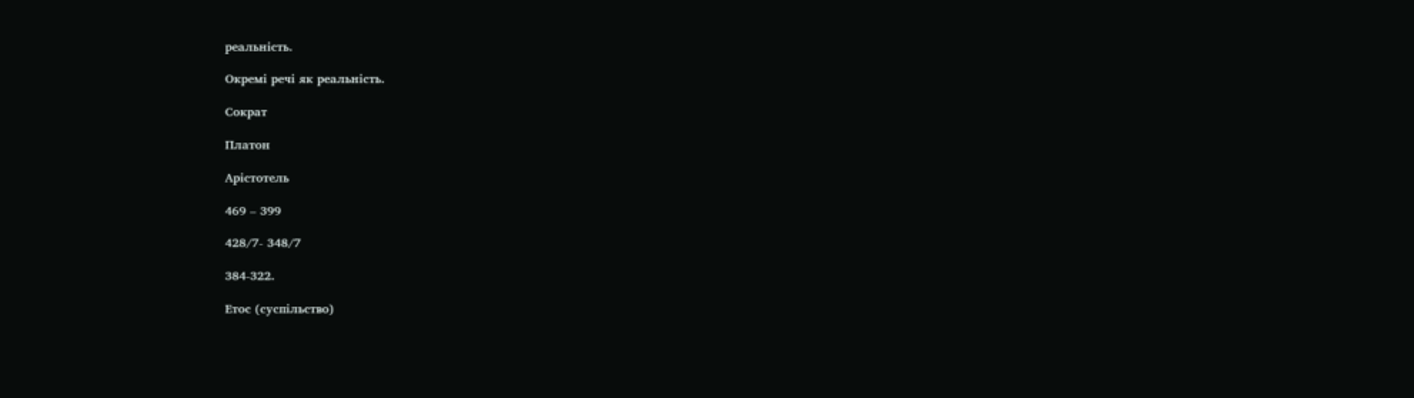реальність.

Окремі речі як реальність.

Сократ

Платон

Арістотель

469 – 399

428/7- 348/7

384-322.

Етос (суспільство)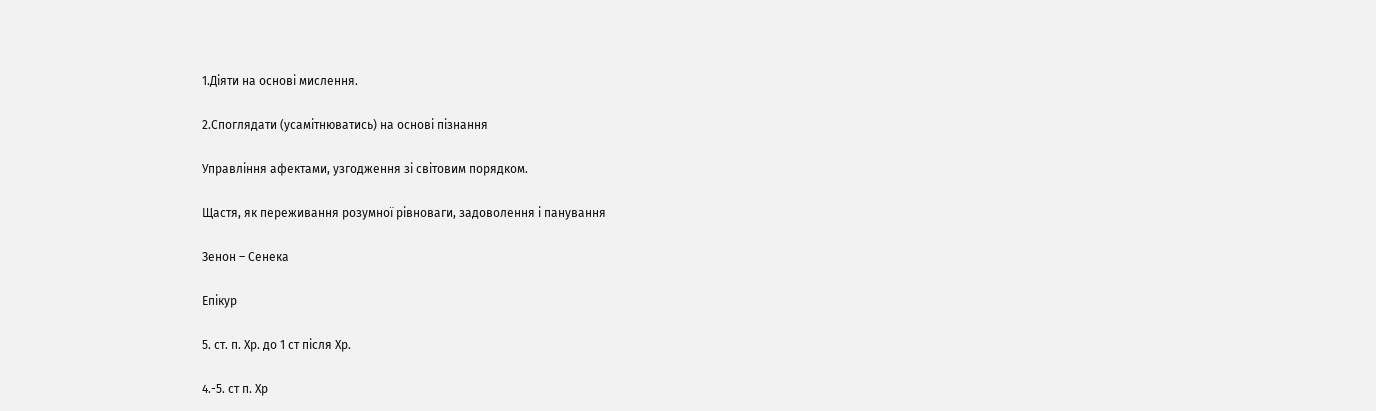1.Діяти на основі мислення.

2.Споглядати (усамітнюватись) на основі пізнання

Управління афектами, узгодження зі світовим порядком.

Щастя, як переживання розумної рівноваги, задоволення і панування

Зенон – Сенека

Епікур

5. ст. п. Хр. до 1 ст після Хр.

4.-5. ст п. Хр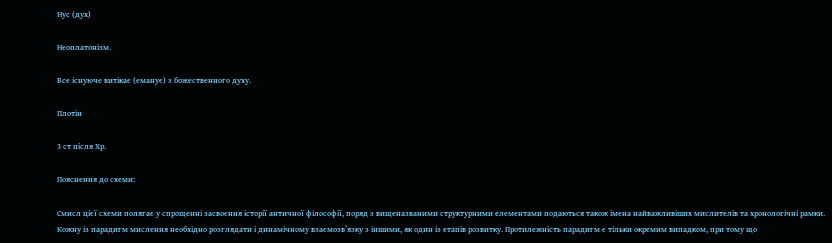Нус (дух)

Неоплатонізм.

Все існуюче витікає (еманує) з божественного духу.

Плотін

3 ст після Хр.

Пояснення до схеми:

Смисл цієї схеми полягає у спрощенні засвоєння історії античної філософії, поряд з вищеназваними структурними елементами подаються також імена найважливіших мислителів та хронологічні рамки. Кожну із парадигм мислення необхідно розглядати і динамічному взаємозв’язку з іншими, як один із етапів розвитку. Протилежність парадигм є тільки окремим випадком, при тому що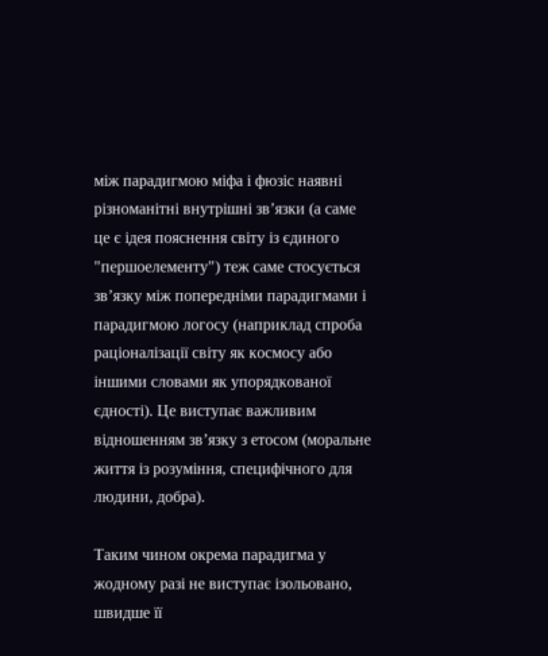між парадигмою міфа і фюзіс наявні різноманітні внутрішні зв’язки (а саме це є ідея пояснення світу із єдиного "першоелементу") теж саме стосується зв’язку між попередніми парадигмами і парадигмою логосу (наприклад спроба раціоналізації світу як космосу або іншими словами як упорядкованої єдності). Це виступає важливим відношенням зв’язку з етосом (моральне життя із розуміння, специфічного для людини, добра).

Таким чином окрема парадигма у жодному разі не виступає ізольовано, швидше її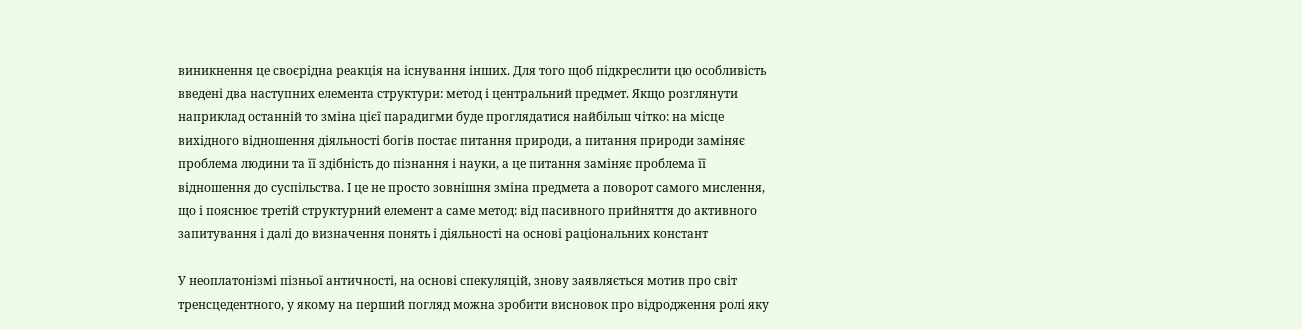виникнення це своєрідна реакція на існування інших. Для того щоб підкреслити цю особливість введені два наступних елемента структури: метод і центральний предмет. Якщо розглянути наприклад останній то зміна цієї парадигми буде проглядатися найбільш чітко: на місце вихідного відношення діяльності богів постає питання природи, а питання природи заміняє проблема людини та її здібність до пізнання і науки, а це питання заміняє проблема її відношення до суспільства. І це не просто зовнішня зміна предмета а поворот самого мислення, що і пояснює третій структурний елемент а саме метод: від пасивного прийняття до активного запитування і далі до визначення понять і діяльності на основі раціональних констант

У неоплатонізмі пізньої античності, на основі спекуляцій, знову заявляється мотив про світ тренсцедентного, у якому на перший погляд можна зробити висновок про відродження ролі яку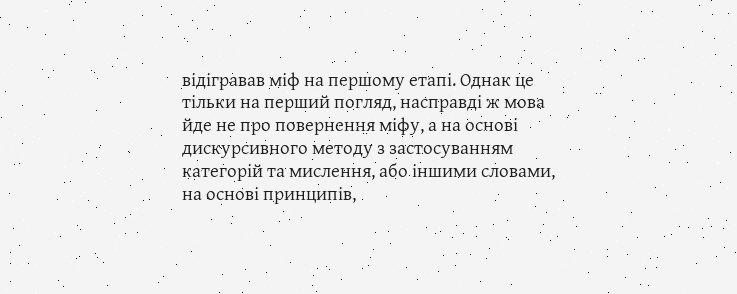відігравав міф на першому етапі. Однак це тільки на перший погляд, насправді ж мова йде не про повернення міфу, а на основі дискурсивного методу з застосуванням категорій та мислення, або іншими словами, на основі принципів,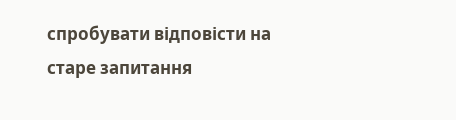спробувати відповісти на старе запитання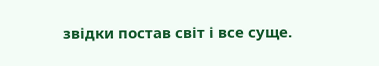звідки постав світ і все суще.